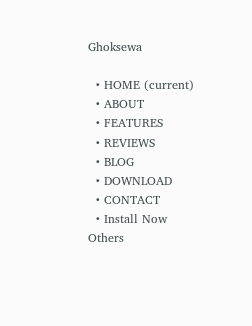Ghoksewa

  • HOME (current)
  • ABOUT
  • FEATURES
  • REVIEWS
  • BLOG
  • DOWNLOAD
  • CONTACT
  • Install Now
Others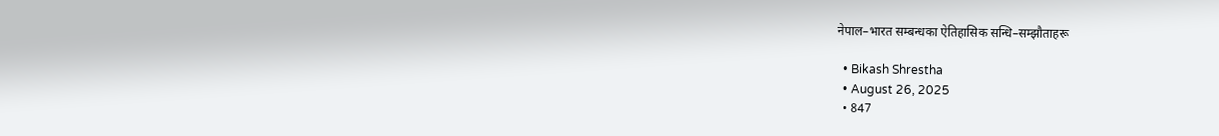नेपाल–भारत सम्बन्धका ऐतिहासिक सन्धि–सम्झौताहरू

  • Bikash Shrestha
  • August 26, 2025
  • 847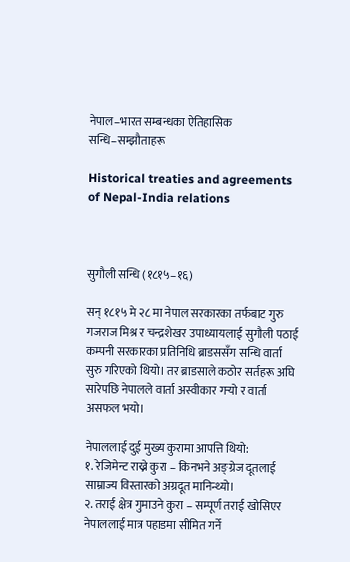नेपाल–भारत सम्बन्धका ऐतिहासिक सन्धि–सम्झौताहरू

Historical treaties and agreements of Nepal-India relations



सुगौली सन्धि (१८१५–१६)

सन् १८१५ मे २८ मा नेपाल सरकारका तर्फबाट गुरु गजराज मिश्र र चन्द्रशेखर उपाध्यायलाई सुगौली पठाई कम्पनी सरकारका प्रतिनिधि ब्राडससँग सन्धि वार्ता सुरु गरिएको थियो। तर ब्राडसाले कठोर सर्तहरू अघि सारेपछि नेपालले वार्ता अस्वीकार गर्‍यो र वार्ता असफल भयो।

नेपाललाई दुई मुख्य कुरामा आपत्ति थियो:
१. रेजिमेन्ट राख्ने कुरा – किनभने अङ्ग्रेज दूतलाई साम्राज्य विस्तारको अग्रदूत मानिन्थ्यो।
२. तराई क्षेत्र गुमाउने कुरा – सम्पूर्ण तराई खोसिएर नेपाललाई मात्र पहाडमा सीमित गर्ने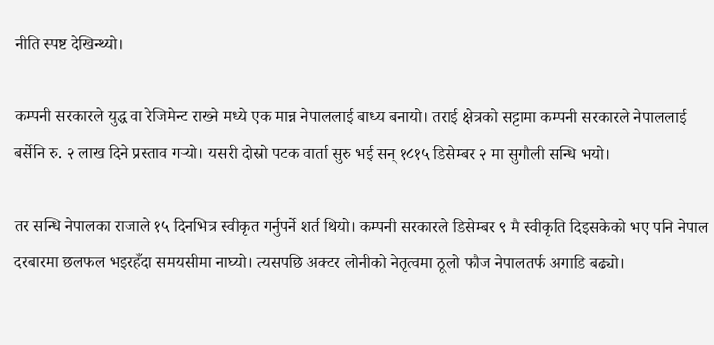नीति स्पष्ट देखिन्थ्यो।

कम्पनी सरकारले युद्ध वा रेजिमेन्ट राख्ने मध्ये एक मान्न नेपाललाई बाध्य बनायो। तराई क्षेत्रको सट्टामा कम्पनी सरकारले नेपाललाई बर्सेनि रु. २ लाख दिने प्रस्ताव गर्‍यो। यसरी दोस्रो पटक वार्ता सुरु भई सन् १८१५ डिसेम्बर २ मा सुगौली सन्धि भयो।

तर सन्धि नेपालका राजाले १५ दिनभित्र स्वीकृत गर्नुपर्ने शर्त थियो। कम्पनी सरकारले डिसेम्बर ९ मै स्वीकृति दिइसकेको भए पनि नेपाल दरबारमा छलफल भइरहँदा समयसीमा नाघ्यो। त्यसपछि अक्टर लोनीको नेतृत्वमा ठूलो फौज नेपालतर्फ अगाडि बढ्यो।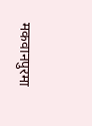मकवानपुरमा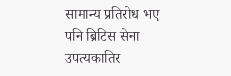सामान्य प्रतिरोध भए पनि ब्रिटिस सेना उपत्यकातिर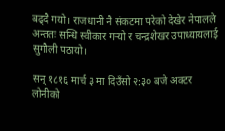बढ्दै गयो। राजधानी नै संकटमा परेको देखेर नेपालले अन्ततः सन्धि स्वीकार गर्‍यो र चन्द्रशेखर उपाध्यायलाई सुगौली पठायो।

सन् १८१६ मार्च ३ मा दिउँसो २:३० बजे अक्टर लोनीको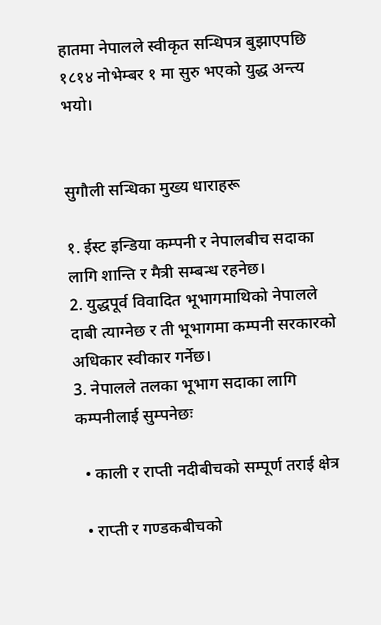हातमा नेपालले स्वीकृत सन्धिपत्र बुझाएपछि १८१४ नोभेम्बर १ मा सुरु भएको युद्ध अन्त्य भयो।


सुगौली सन्धिका मुख्य धाराहरू

१. ईस्ट इन्डिया कम्पनी र नेपालबीच सदाका लागि शान्ति र मैत्री सम्बन्ध रहनेछ।
2. युद्धपूर्व विवादित भूभागमाथिको नेपालले दाबी त्याग्नेछ र ती भूभागमा कम्पनी सरकारको अधिकार स्वीकार गर्नेछ।
3. नेपालले तलका भूभाग सदाका लागि कम्पनीलाई सुम्पनेछः

  • काली र राप्ती नदीबीचको सम्पूर्ण तराई क्षेत्र

  • राप्ती र गण्डकबीचको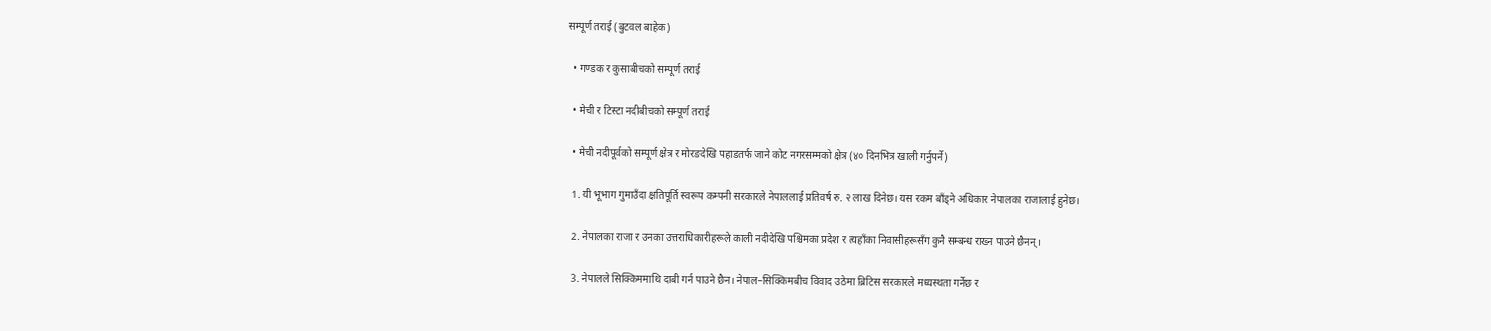सम्पूर्ण तराई (बुटवल बाहेक)

  • गण्डक र कुसाबीचको सम्पूर्ण तराई

  • मेची र टिस्टा नदीबीचको सम्पूर्ण तराई

  • मेची नदीपूर्वको सम्पूर्ण क्षेत्र र मोरङदेखि पहाडतर्फ जाने कोट नगरसम्मको क्षेत्र (४० दिनभित्र खाली गर्नुपर्ने)

  1. यी भूभाग गुमाउँदा क्षतिपूर्ति स्वरूप कम्पनी सरकारले नेपाललाई प्रतिवर्ष रु. २ लाख दिनेछ। यस रकम बाँड्ने अधिकार नेपालका राजालाई हुनेछ।

  2. नेपालका राजा र उनका उत्तराधिकारीहरूले काली नदीदेखि पश्चिमका प्रदेश र त्यहाँका निवासीहरूसँग कुनै सम्बन्ध राख्न पाउने छैनन्।

  3. नेपालले सिक्किममाथि दाबी गर्न पाउने छैन। नेपाल–सिक्किमबीच विवाद उठेमा ब्रिटिस सरकारले मध्यस्थता गर्नेछ र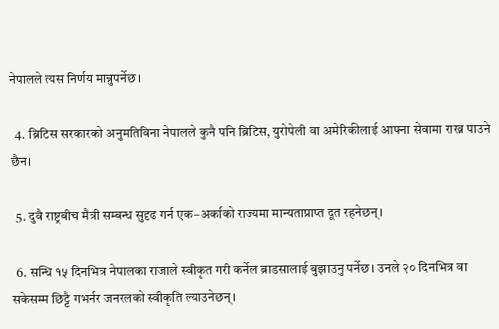नेपालले त्यस निर्णय मान्नुपर्नेछ।

  4. ब्रिटिस सरकारको अनुमतिविना नेपालले कुनै पनि ब्रिटिस, युरोपेली वा अमेरिकीलाई आफ्ना सेवामा राख्न पाउने छैन।

  5. दुवै राष्ट्रबीच मैत्री सम्बन्ध सुदृढ गर्न एक–अर्काको राज्यमा मान्यताप्राप्त दूत रहनेछन्।

  6. सन्धि १५ दिनभित्र नेपालका राजाले स्वीकृत गरी कर्नेल ब्राडसालाई बुझाउनु पर्नेछ। उनले २० दिनभित्र वा सकेसम्म छिट्टै गभर्नर जनरलको स्वीकृति ल्याउनेछन्।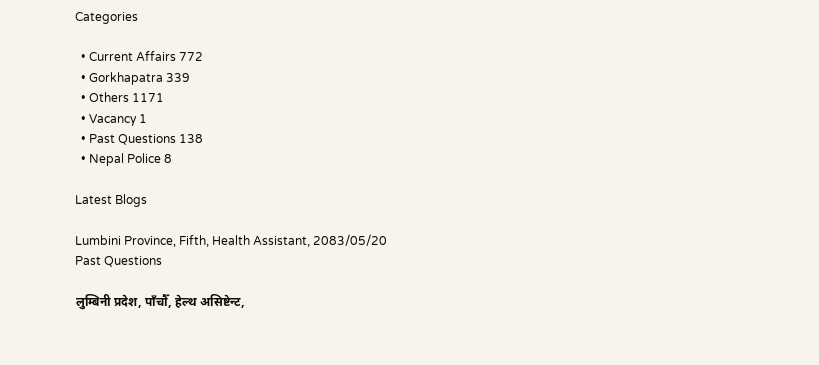Categories

  • Current Affairs 772
  • Gorkhapatra 339
  • Others 1171
  • Vacancy 1
  • Past Questions 138
  • Nepal Police 8

Latest Blogs

Lumbini Province, Fifth, Health Assistant, 2083/05/20
Past Questions

लुम्बिनी प्रदेश, पाँचौँ, हेल्थ असिष्टेन्ट,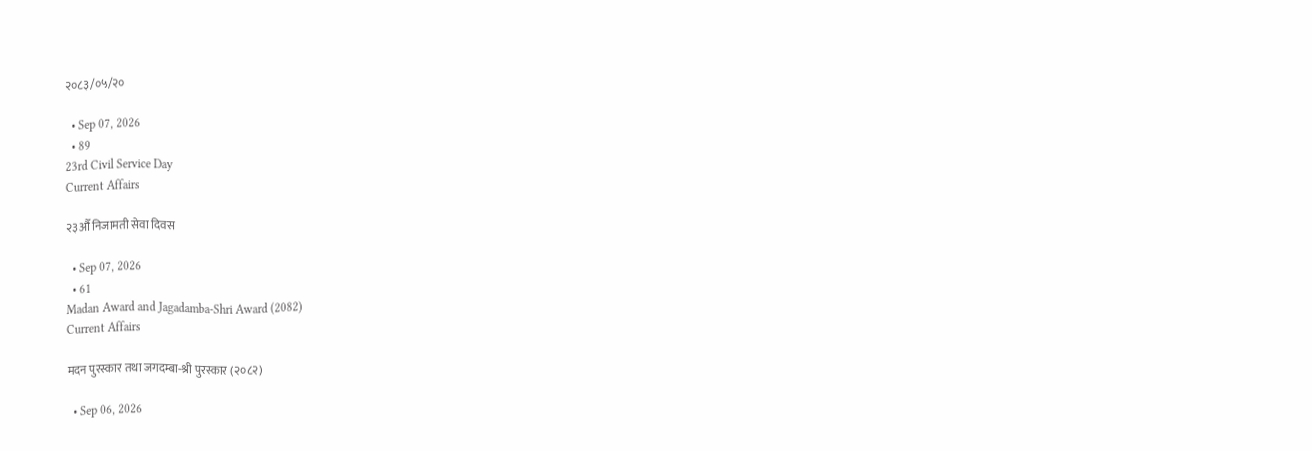२०८३/०५/२०

  • Sep 07, 2026
  • 89
23rd Civil Service Day
Current Affairs

२३औँ निजामती सेवा दिवस

  • Sep 07, 2026
  • 61
Madan Award and Jagadamba-Shri Award (2082)
Current Affairs

मदन पुरस्कार तथा जगदम्बा-श्री पुरस्कार (२०८२)

  • Sep 06, 2026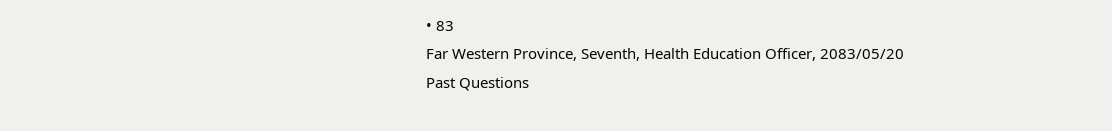• 83
Far Western Province, Seventh, Health Education Officer, 2083/05/20
Past Questions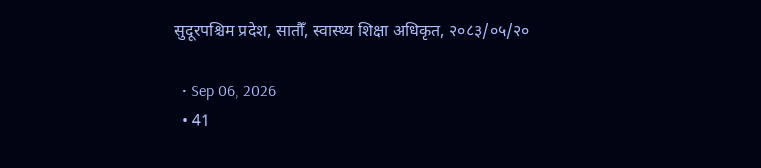सुदूरपश्चिम प्रदेश, सातौँ, स्वास्थ्य शिक्षा अधिकृत, २०८३/०५/२०

  • Sep 06, 2026
  • 41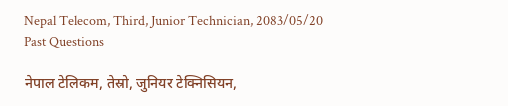Nepal Telecom, Third, Junior Technician, 2083/05/20
Past Questions

नेपाल टेलिकम, तेस्रो, जुनियर टेक्निसियन,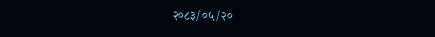२०८३/०५/२०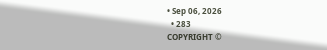• Sep 06, 2026
  • 283
COPYRIGHT ©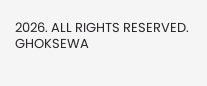2026. ALL RIGHTS RESERVED. GHOKSEWA